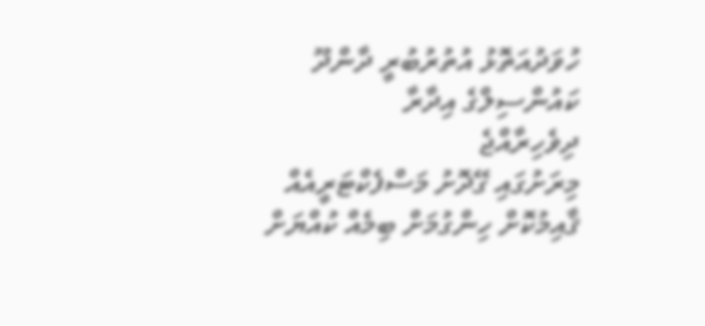ހުވަދުއަތޮޅު އުތުރުބުރީ ދާންދޫ ކައުންސިލްގެ އިދާރާ
ދިވެހިރާއްޖެ
މިރަށުގައި ގޭދޮށު މަސްފެކްޓަރީއެއް ޤާއިމުކޮށް ހިންގުމަށް ބިމެއް ކުއްޔަށް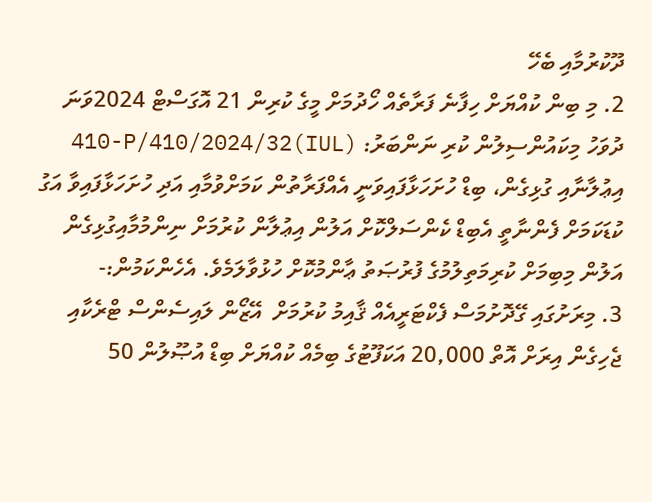ދޫކުރުމާއި ބެހޭ
2. މި ބިން ކުއްޔަށް ހިފާނެ ފަރާތެއް ހޯދުމަށް މީގެ ކުރިން 21 އޮގަސްޓް 2024ވަނަ ދުވަހު މިކައުންސިލުން ކުރި ނަންބަރު: (IUL)410-P/410/2024/32 އިޢުލާނާއި ގުޅިގެން، ބިޑް ހުށަހަޅާފައިވަނީ އެއްފަރާތުން ކަމަށްވުމާއި އަދި ހުށަހަޅާފައިވާ އަގު ކުޑަކަމަށް ފެންނާތީ އެބިޑް ކެންސަލްކޮށް އަލުން އިޢުލާން ކުރުމަށް ނިންމުމާއިގުޅިގެން އަލުން މިބިމަށް ކުރިމަތިލުމުގެ ފުރުޞަތު ޢާންމުކޮށް ހުޅުވާލަމެވެ. އެހެންކަމުން:-
3. މިރަށުގައި ގޭދޮށުމަސް ފެކްޓަރީއެއް ޤާއިމު ކުރުމަށް  އޭޒޯން ލައިސެންސް ޓްރެކާއި ޖެހިގެން އިރަށް އޮތް 20,000 އަކަފޫޓުގެ ބިމެއް ކުއްޔަށް ބިޑް އުޞޫލުން 50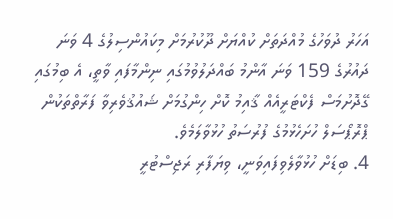އަހަރު ދުވަހުގެ މުއްދަތަށް ކުއްޔަށް ދޫކުރުމަށް މިކައުންސިލުގެ 4 ވަނަ ދައުރުގެ 159 ވަނަ އާންމު ބައްދަލުވުމުގައި ނިންމާފައި ވާތީ، އެ ބިމުގައި ގޭދޮށުމަސް ފެކްޓަރީއެއް ޤާއިމު ކޮށް ހިންގުމަށް ޝައުޤުވެރިވާ ފަރާތްތަކުން ޕްރޮޕޯސަލް ހުށަހެޅުމުގެ ފުރުސަތު ހުޅުވާލަމެވެ.
4. ބިޑަށް ހުޅުވާލެވިފައިވަނީ، ވިޔަފާރި ރަޖިސްޓުރީ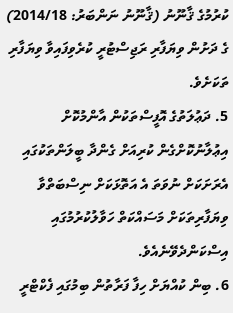ކުރުމުގެ ޤާނޫނު (ޤާނޫނު ނަންބަރު: 2014/18) ގެ ދަށުން ވިޔަފާރި ރަޖިސްޓުރީ ކުރެވިފައިވާ ވިޔަފާރި ތަކަށެވެ.
5. ދަޢުލަތުގެ އޮފީސްތަކުން އާންމުކޮށް އިޢުލާނުކޮށްގެން ކުރިއަށް ގެންދާ ބީލަންތަކުގައި އެރަށަކަށް ނުވަތަ އެ އަތޮޅަކަށް ނިސްބަތްވާ ވިޔަފާރިތަކަށް މަސައްކަތް ހަވާލުކުރުމުގައި އިސްކަންދެވޭނެއެވެ.
6. ބިން ކުއްޔަށް ހިފާ ފަރާތުން ބިމުގައި ފެކްޓްރީ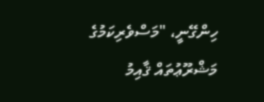ހިންގޭނީ، "މަސްވެރިކަމުގެ މަޝްރޫޢުތައް ޤާއިމު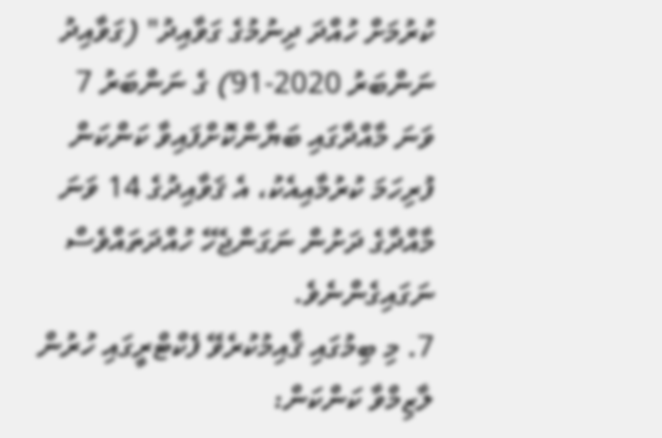ކުރުމަށް ހުއްދަ ދިނުމުގެ ގަވާއިދު" (ގަވާއިދު ނަންބަރު 2020-91) ގެ ނަންބަރު 7 ވަނަ މާއްދާގައި ބަޔާންކޮށްފައިވާ ކަންކަން ފުރިހަމަ ކުރުމާއިއެކު، އެ ޤަވާއިދުގެ 14 ވަނަ މާއްދާގެ ދަށުން ނަގަންޖެހޭ ހުއްދަތައްވެސް ނަގައިގެންނެވެ.
7. މި ބިމުގައި ޤާއިމުކުރެވޭ ފެކްޓްރީގައި ހުރުން ލާޒިމްވާ ކަންކަން: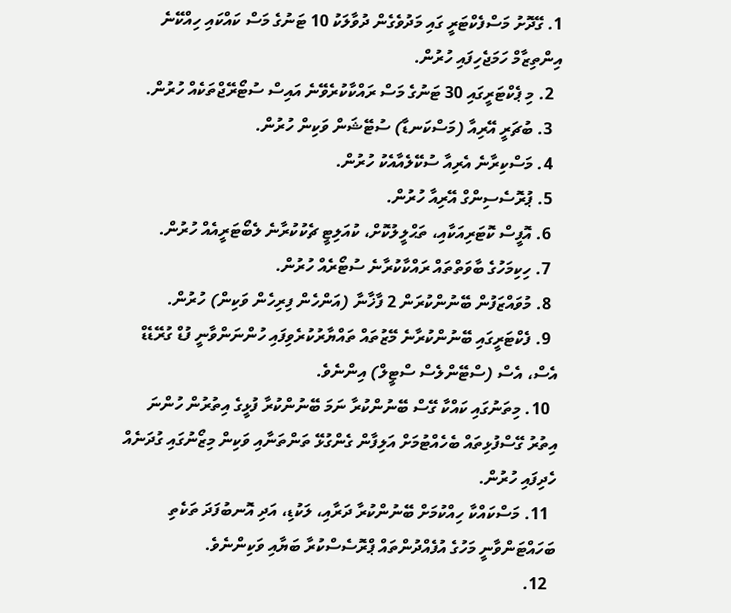1. ގޭދޮށު މަސްފެކްޓަރީ ގައި މަދުވެގެން ދުވާލަކު 10 ޓަނުގެ މަސް ކައްކައި ހިއްކޭނެ އިންތިޒާމް ހަމަޖެހިފައި ހުރުން.
  2. މި ޕެކްޓަރީގައި 30 ޓަނުގެ މަސް ރައްކާކުރެވޭނެ އައިސް ސުޓޯރޭޖްތަކެއް ހުރުން.
  3. ބުޗަރީ އޭރިއާ (މަސްކަނޑާ) ސުޓޭޝަން ވަކިން ހުރުން.
  4. މަސްކިރާނެ އެރިއާ ސުކޭލެއާއެކު ހުރުން.
  5. ޕުރޮސެސިންގް އޭރިއާ ހުރުން.
  6. އޮފީސް ކޮޓަރިއަކާއި، ތަޙްލީލުކޮށް، ކުއަލިޓީ ޗެކުކުރާނެ ލެބޯޓަރީއެއް ހުރުން.
  7. ހިކިމަހުގެ ބާވަތްތައް ރައްކާކުރާނެ ސުޓޯރެއް ހުރުން.
  8. މުވައްޒަފުން ބޭނުންކުރަން 2 ފާޚާނާ (އަންހެން ފިރިހެން ވަކިން) ހުރުން.
  9. ފެކްޓަރީގައި ބޭނުންކުރާނެ މޭޒުތައް ތައްޔާރުކުރެވިފައި ހުންނަންވާނީ ފުޑް ގުރޭޑެޑް އެސް، އެސް (ސްޓޭންލެސް ސްޓީލް) އިންނެވެ.
  10. މިތަނުގައި ކައްކާ ގޭސް ބޭނުންކުރާ ނަމަ ބޭނުންކުރާ ފުޅީގެ އިތުރުން ހުންނަ އިތުރު ގޭސްފުޅިތައް ބެހެއްޓުމަށް އަލިފާން ގެންގުޅޭ ތަންތަނާއި ވަކިން މިޒޯނުގައި ގުދަނެއް ހެދިފައި ހުރުން.
  11. މަސްކައްކާ ހިއްކުމަށް ބޭނުންކުރާ ދަރާއި، ލަކުޑި، އަދި އޮނބުފަދަ ތަކެތި ބަހައްޓަންވާނީ މަހުގެ އުފެއްދުންތައް ޕްރޮސެސްކުރާ ބަޔާއި ވަކިންނެވެ.
  12.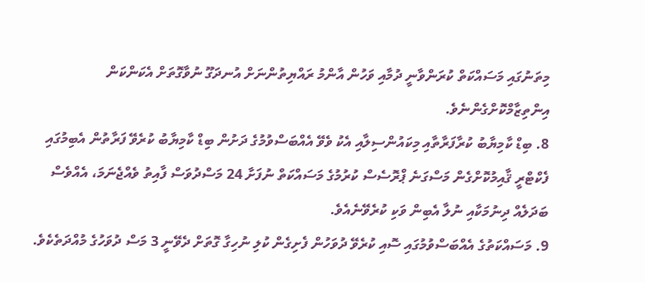މިތަނުގައި މަސައްކަތް ކުރަންވާނީ ދުމާއި ވަހުން އާންމު ރައްޔިތުންނަށް އުނދަގޫ ނުވާގޮތަށް އެކަންކަން އިންތިޒާމްކޮށްގެންނެވެ.
8. ބިޑް ކާމިޔާބު ކުރާފަރާތާއި މިކައުންސިލާއި އެކު ވެވޭ އެއްބަސްވުމުގެ ދަށުން ބިޑް ކާމިޔާބު ކުރެވޭ ފަރާތުން އެބިމުގައި ފެކްޓްރީ ޤާއިމުކޮށްގެން މަސްގަނެ ޕްރޮސެސް ކުރުމުގެ މަސައްކަތް ނުފަށާ 24 މަސްދުވަސް ފާއިތު ވެއްޖެނަމަ، އެއްވެސް ބަދަލެއް ދިނުމަކާއި ނުލާ އެބިން ވަކި ކުރެވޭނެއެވެ.
9. މަސައްކަތުގެ އެއްބަސްވުމުގައި ސޮއި ކުރެވޭ ދުވަހުން ފެށިގެން ކުލި ނުހިގާ ގޮތަށް ދެވޭނީ 3 މަސް ދުވަހުގެ މުއްދަތެކެވެ.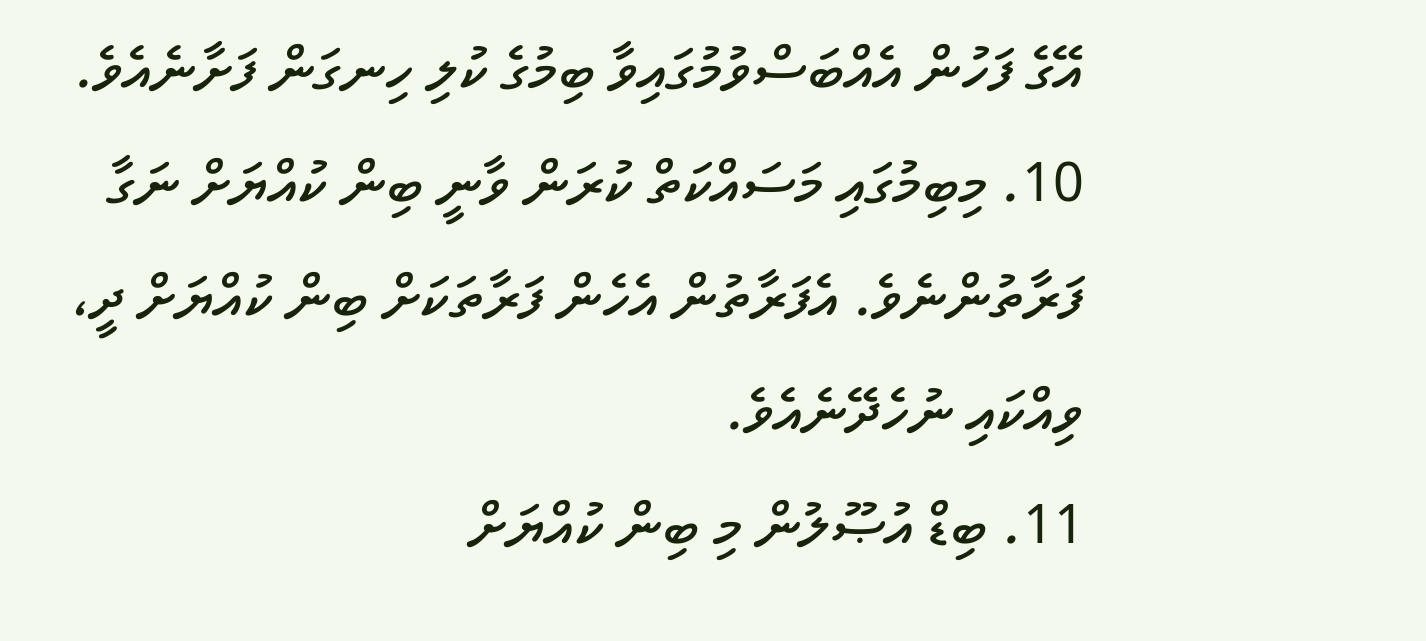އޭގެ ފަހުން އެއްބަސްވުމުގައިވާ ބިމުގެ ކުލި ހިނގަން ފަށާނެއެވެ.
10. މިބިމުގައި މަސައްކަތް ކުރަން ވާނީ ބިން ކުއްޔަށް ނަގާ ފަރާތުންނެވެ. އެފަރާތުން އެހެން ފަރާތަކަށް ބިން ކުއްޔަށް ދީ، ވިއްކައި ނުހެދޭނެއެވެ.
11. ބިޑް އުޞޫލުން މި ބިން ކުއްޔަށް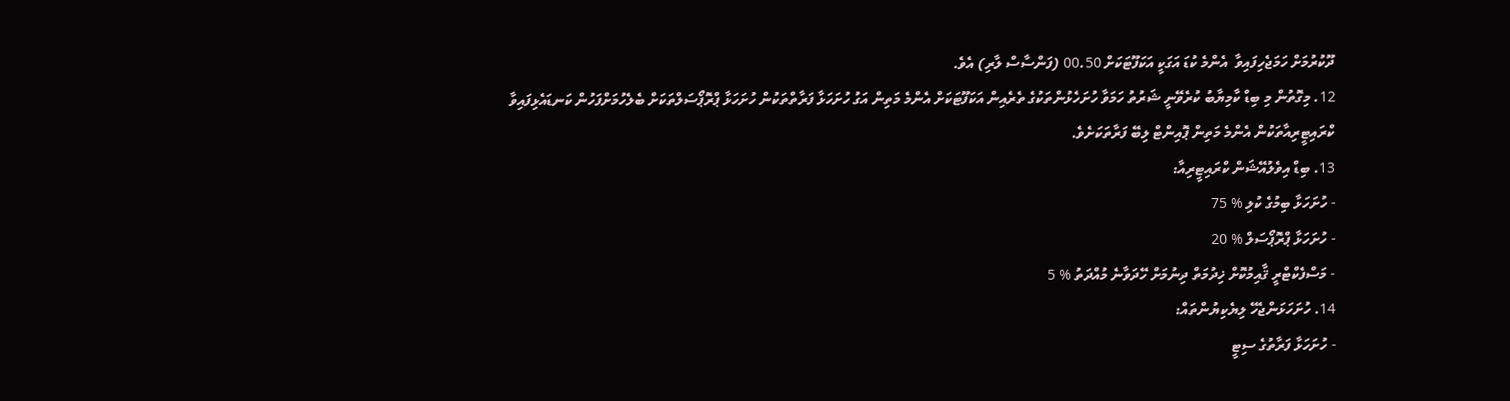ދޫކުރުމަށް ހަމަޖެހިފައިވާ  އެންމެ ކުޑަ އަގަކީ އަކަފޫޓަކަށް 00.50 (ފަންސާސް ލާރި) އެވެ.
12. މިގޮތުން މި ބިޑް ކާމިޔާބު ކުރެވޭނީ ޝަރުތު ހަމަވާ ހުށަހެޅުންތަކުގެ ތެރެއިން އަކަފޫޓަކަށް އެންމެ މަތިން އަގު ހުށަހަޅާ ފަރާތްތަކުން ހުށަހަޅާ ޕްރޮޕޯސަލްތަކަށް ބެލެހުމަށްފަހުން ކަނޑައެޅިފައިވާ ކްރައިޓީރިއާތަކުން އެންމެ މަތިން ޕޮއިންޓް ލިބޭ ފަރާތަކަށެވެ.
13. ބިޑް އިވެލުއޭޝަން ކްރައިޓީރިއާ:
- ހުށަހަޅާ ބިމުގެ ކުލި % 75
- ހުށަހަޅާ ޕްރޮޕޯސަލް % 20
- މަސްފެކްޓްރީ ޤާއިމުކޮށް ޚިދުމަތް ދިނުމަށް ހޭދަވާނެ މުއްދަތު % 5
14. ހުށަހަޅަންޖެހޭ ލިޔެކިޔުންތައް:
- ހުށަހަޅާ ފަރާތުގެ ސިޓީ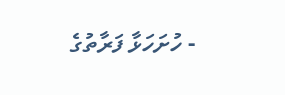- ހުށަހަޅާ ފަރާތުގެ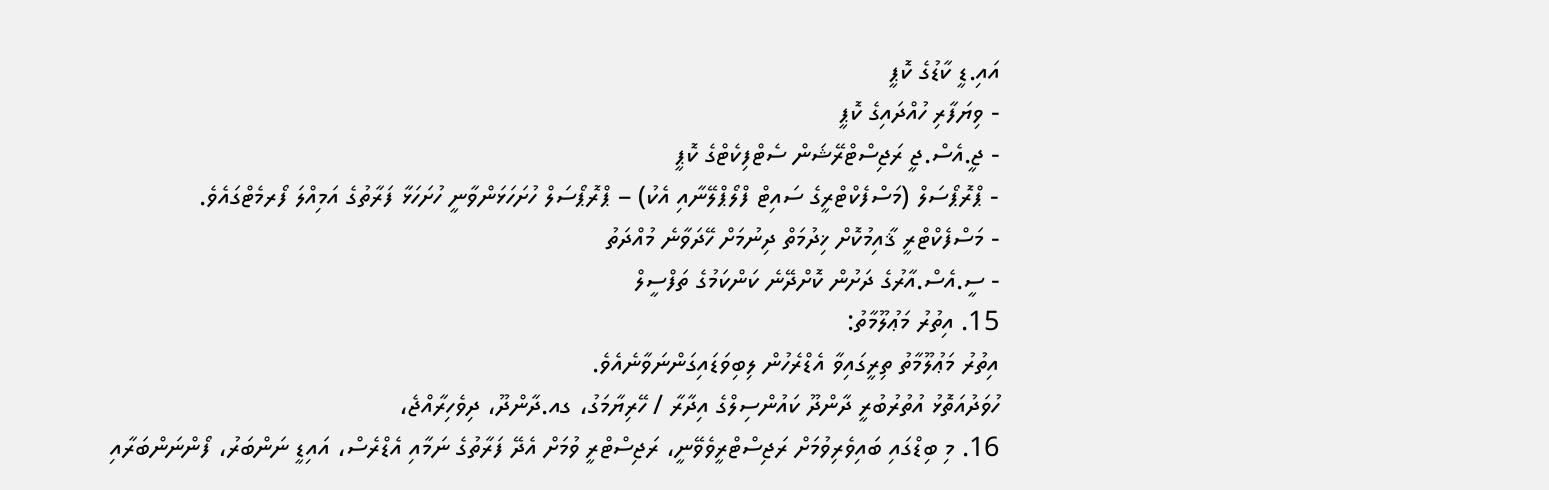އައި.ޑީ ކާޑުގެ ކޮޕީ
- ވިޔަފާރި ހުއްދައިގެ ކޮޕީ
- ޖީ.އެސް.ޖީ ރަޖިސްޓްރޭޝަން ސެޓްފިކެޓްގެ ކޮޕީ
- ޕްރޮޕޯސަލް (މަސްފެކްޓްރީގެ ސައިޓް ފްލޯޕްލޭނާއި އެކު) – ޕްރޮޕޯސަލް ހުށަހަޅަންވާނީ ހުށަހަޅާ ފަރާތުގެ އަމިއްލަ ފޯރމެޓްގައެވެ.
- މަސްފެކްޓްރީ ޤާއިމުކޮށް ޚިދުމަތް ދިނުމަށް ހޭދަވާނެ މުއްދަތު
- ސީ.އެސް.އާރުގެ ދަށުން ކޮށްދޭނެ ކަންކަމުގެ ތަފްސީލް
15. އިތުރު މަޢުލޫމާތު:
އިތުރު މަޢުލޫމާތު ތިރީގައިވާ އެޑްރެހުން ލިބިވަޑައިގަންނަވާނެއެވެ.
ހުވަދުއަތޮޅު އުތުރުބުރީ ދާންދޫ ކައުންސިލްގެ އިދާރާ / ހޭރިޔާމަގު، ގއ.ދާންދޫ، ދިވެހިރާއްޖެ،
16. މި ބިޑްގައި ބައިވެރިވުމަށް ރަޖިސްޓްރީވެވޭނީ، ރަޖިސްޓްރީ ވުމަށް އެދޭ ފަރާތުގެ ނަމާއި އެޑްރެސް، އައިޑީ ނަންބަރު، ފޯންނަންބަރާއި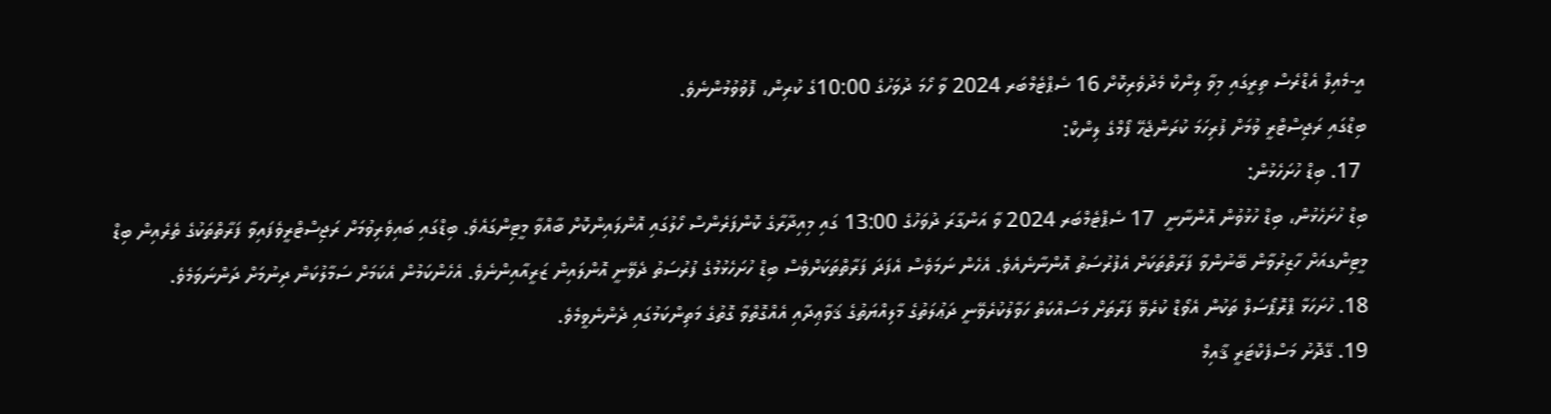އީ-މެއިލް އެޑްރެސް ތިރީގައި މިވާ ލިންކް މެދުވެރިކޮށް 16 ސެޕްޓެމްބަރ 2024 ވާ ހޯމަ ދުވަހުގެ 10:00ގެ ކުރިން، ފޮވުވުމުންނެވެ.
ބިޑްގައި ރަޖިސްޓްރީ ވުމަށް ފުރިހަމަ ކުރަންޖެހޭ ފޯމްގެ ލިންކް:
 17. ބިޑް ހުށަހެޅުން:
ބިޑް ހުށަހެޅުން، ބިޑް ހުޅުވުން އޮންނާނީ  17 ސެޕްޓެމްބަރ 2024 ވާ އަންގާރަ ދުވަހުގެ 13:00 ގައި މިއިދާރާގެ ކޮންފަރެންސް ހޯލުގައި އޮންލައިންކޮށް ބާއްވާ މީޓިންގައެވެ. ބިޑްގައި ބައިވެރިވުމަށް ރަޖިސްޓްރީވެފައިވާ ފަރާތްތަކުގެ ތެރެއިން ބިޑް މީޓިންގއަށް ހާޒިރުވާން ބޭނުންވާ ފަރާތްތަކަށް އެފުރުސަތު އޮންނާނެއެވެ. އެހެން ނަމަވެސް އެފަދަ ފަރާތްތަކަށްވެސް ބިޑް ހުށަހެޅުމުގެ ފުރުސަތު ދެވޭނީ އޮންލައިން ޒަރީއާއިންނެވެ. އެހެންކަމުން އެކަމަށް ސަމާލުކަން ދިނުމަށް ދަންނަވަމެވެ.
18. ހުށަހަޅާ ޕްރޮޕޯސަލް ތަކުން އެވޯޑް ކުރެވޭ ފަރާތަށް މަސައްކަތް ހަވާލުކުރެވޭނީ ދަޢުލަތުގެ މާލިއްޔަތުގެ ޤަވާޢިދާއި އެއްގޮތްވާ ގޮތުގެ މަތިންކަމުގައި ދެންނެވީމެވެ.
19. ގޭދޮށު މަސްފެކްޓަރީ ޤާއިމް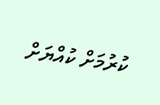ކުރުމަށް ކުއްޔަށް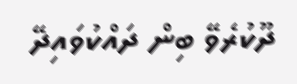ދޫކުރެވޭ ބިން ދައްކުވައިދޭ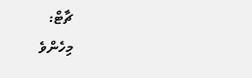ޗާޓް:
މިހެންވެ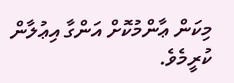މިކަން ޢާންމުކޮށް އަންގާ އިޢުލާން ކުރީމެވެ.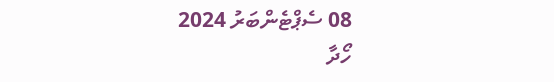08 ސެޕްޓެންބަރު 2024
ހޯދާ